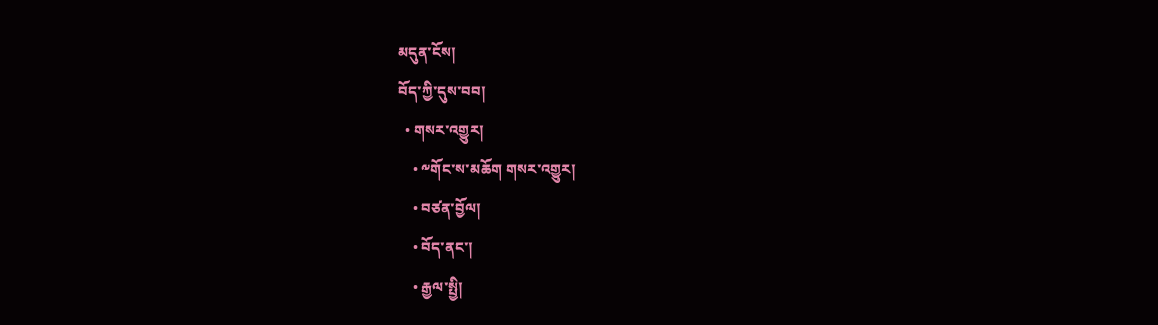མདུན་ངོས།
བོད་ཀྱི་དུས་བབ།
  • གསར་འགྱུར།
    • ༸གོང་ས་མཆོག གསར་འགྱུར།
    • བཙན་བྱོལ།
    • བོད་ནང་།
    • རྒྱལ་སྤྱི།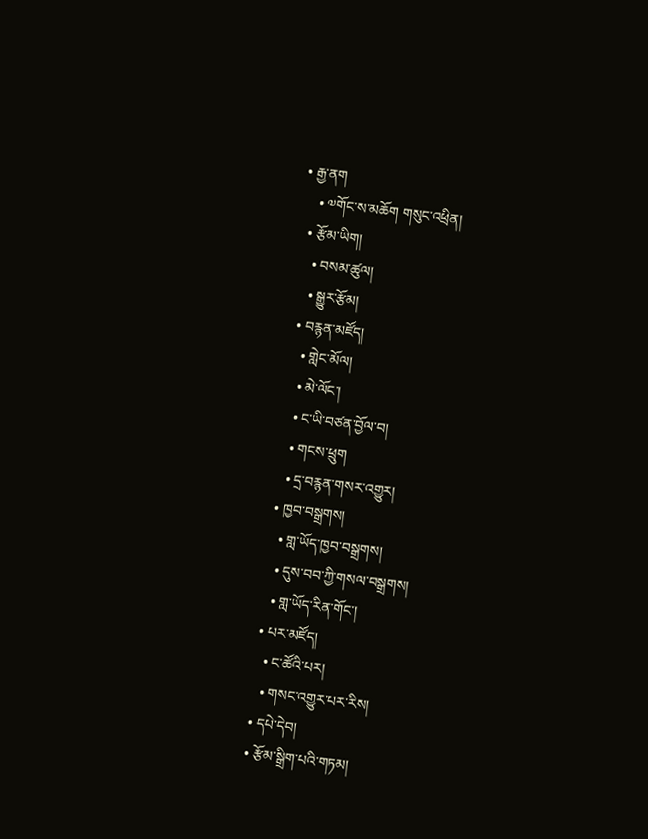• རྒྱ་ནག
    • ༧གོང་ས་མཆོག གསུང་འཕྲིན།
  • རྩོམ་ཡིག།
    • བསམ་ཚུལ།
    • སྒྱུར་རྩོམ།
  • བརྙན་མཛོད།
    • གླེང་མོལ།
    • མེ་ལོང་།
    • ང་ཡི་བཙན་བྱོལ་བ།
    • གངས་ཕྲུག
    • དྲ་བརྙན་གསར་འགྱུར།
  • ཁྱབ་བསྒྲགས།
    • གླ་ཡོད་ཁྱབ་བསྒྲགས།
    • དུས་བབ་ཀྱི་གསལ་བསྒྲགས།
    • གླ་ཡོད་རིན་གོང་།
  • པར་མཛོད།
    • ང་ཚོའི་པར།
    • གསང་འགྱུར་པར་རིས།
  • དཔེ་དེབ།
  • རྩོམ་སྒྲིག་པའི་གཏམ།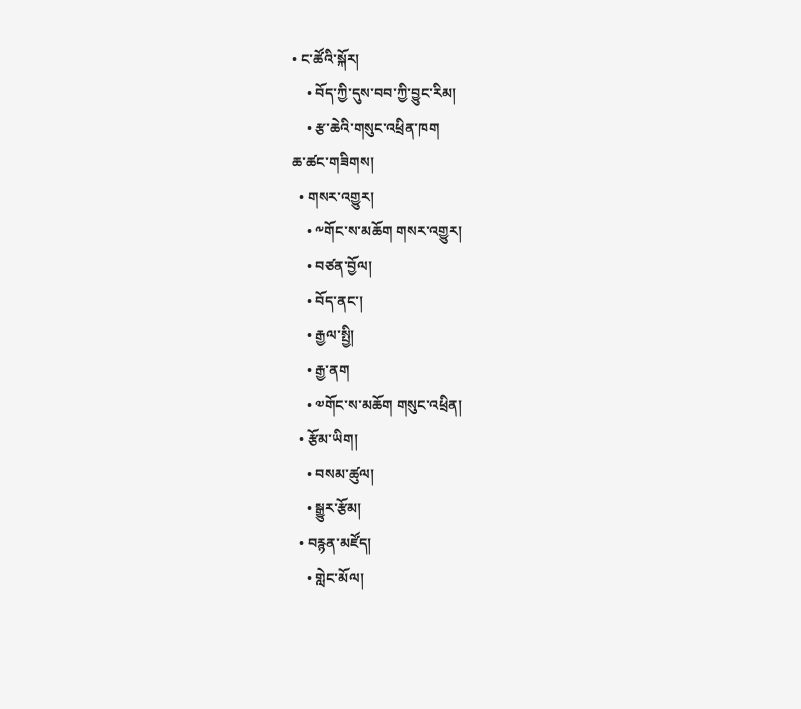• ང་ཚོའི་སྐོར།
    • བོད་ཀྱི་དུས་བབ་ཀྱི་བྱུང་རིམ།
    • རྩ་ཆེའི་གསུང་འཕྲིན་ཁག
ཆ་ཚང་གཟིགས།
  • གསར་འགྱུར།
    • ༸གོང་ས་མཆོག གསར་འགྱུར།
    • བཙན་བྱོལ།
    • བོད་ནང་།
    • རྒྱལ་སྤྱི།
    • རྒྱ་ནག
    • ༧གོང་ས་མཆོག གསུང་འཕྲིན།
  • རྩོམ་ཡིག།
    • བསམ་ཚུལ།
    • སྒྱུར་རྩོམ།
  • བརྙན་མཛོད།
    • གླེང་མོལ།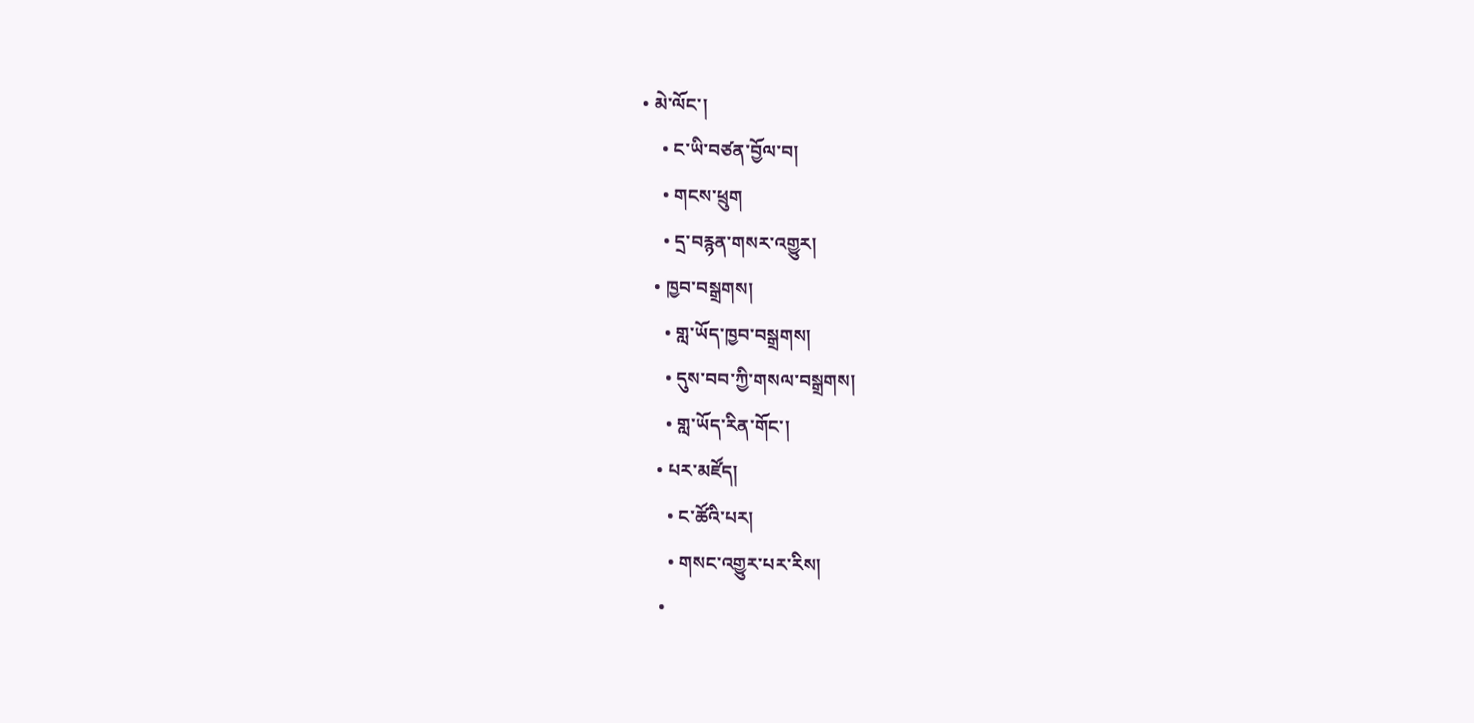• མེ་ལོང་།
    • ང་ཡི་བཙན་བྱོལ་བ།
    • གངས་ཕྲུག
    • དྲ་བརྙན་གསར་འགྱུར།
  • ཁྱབ་བསྒྲགས།
    • གླ་ཡོད་ཁྱབ་བསྒྲགས།
    • དུས་བབ་ཀྱི་གསལ་བསྒྲགས།
    • གླ་ཡོད་རིན་གོང་།
  • པར་མཛོད།
    • ང་ཚོའི་པར།
    • གསང་འགྱུར་པར་རིས།
  •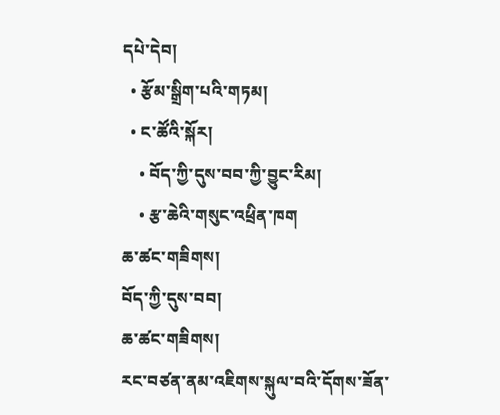དཔེ་དེབ།
  • རྩོམ་སྒྲིག་པའི་གཏམ།
  • ང་ཚོའི་སྐོར།
    • བོད་ཀྱི་དུས་བབ་ཀྱི་བྱུང་རིམ།
    • རྩ་ཆེའི་གསུང་འཕྲིན་ཁག
ཆ་ཚང་གཟིགས།
བོད་ཀྱི་དུས་བབ།
ཆ་ཚང་གཟིགས།
རང་བཙན་ནམ་འཇིགས་སྐུལ་བའི་དོགས་ཟོན་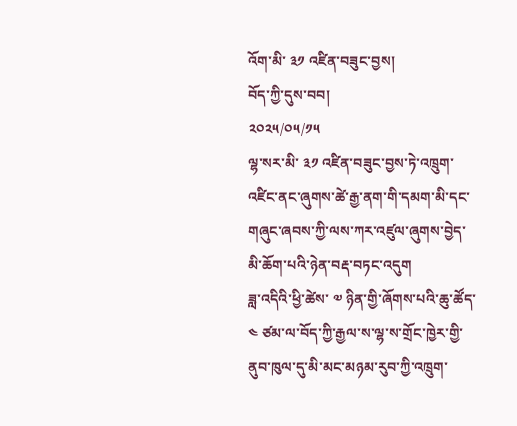འོག་མི་ ༣༡ འཛིན་བཟུང་བྱས།
བོད་ཀྱི་དུས་བབ།
༢༠༢༥/༠༥/༡༥
ལྷ་སར་མི་ ༣༡ འཛིན་བཟུང་བྱས་ཏེ་འཁྲུག་འཛིང་ནང་ཞུགས་ཚེ་རྒྱ་ནག་གི་དམག་མི་དང་གཞུང་ཞབས་ཀྱི་ལས་ཀར་འཛུལ་ཞུགས་བྱེད་མི་ཆོག་པའི་ཉེན་བརྡ་བཏང་འདུག
ཟླ་འདིའི་ཕྱི་ཚེས་ ༧ ཉིན་གྱི་ཞོགས་པའི་ཆུ་ཚོད་ ༤ ཙམ་ལ་བོད་ཀྱི་རྒྱལ་ས་ལྷ་ས་གྲོང་ཁྱེར་གྱི་ནུབ་ཁུལ་དུ་མི་མང་མཉམ་རུབ་ཀྱི་འཁྲུག་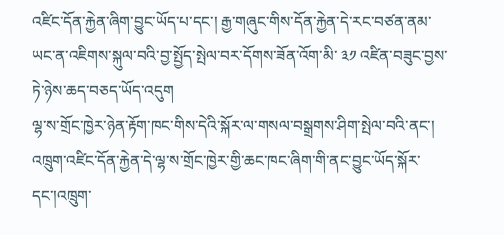འཛིང་དོན་རྐྱེན་ཞིག་བྱུང་ཡོད་པ་དང་། རྒྱ་གཞུང་གིས་དོན་རྐྱེན་དེ་རང་བཙན་ནམ་ཡང་ན་འཇིགས་སྐུལ་བའི་བྱ་སྤྱོད་སྤེལ་བར་དོགས་ཟོན་འོག་མི་ ༣༡ འཛིན་བཟུང་བྱས་ཏེ་ཉེས་ཆད་བཅད་ཡོད་འདུག
ལྷ་ས་གྲོང་ཁྱེར་ཉེན་རྟོག་ཁང་གིས་དེའི་སྐོར་ལ་གསལ་བསྒྲགས་ཤིག་སྤེལ་བའི་ནང་། འཁྲུག་འཛིང་དོན་རྐྱེན་དེ་ལྷ་ས་གྲོང་ཁྱེར་གྱི་ཆང་ཁང་ཞིག་གི་ནང་བྱུང་ཡོད་སྐོར་དང་།འཁྲུག་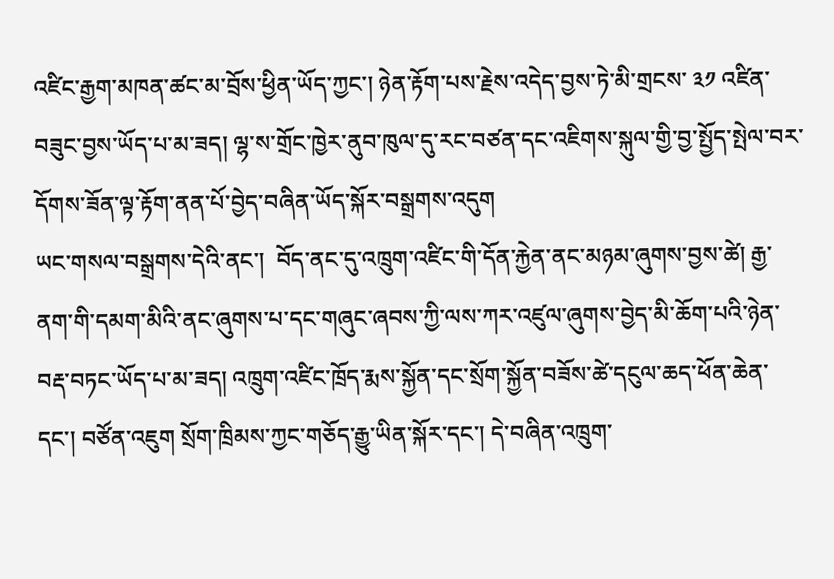འཛིང་རྒྱག་མཁན་ཚང་མ་བྲོས་ཕྱིན་ཡོད་ཀྱང་། ཉེན་རྟོག་པས་རྗེས་འདེད་བྱས་ཏེ་མི་གྲངས་ ༣༡ འཛིན་བཟུང་བྱས་ཡོད་པ་མ་ཟད། ལྷ་ས་གྲོང་ཁྱེར་ནུབ་ཁུལ་དུ་རང་བཙན་དང་འཇིགས་སྐུལ་གྱི་བྱ་སྤྱོད་སྤེལ་བར་དོགས་ཟོན་ལྟ་རྟོག་ནན་པོ་བྱེད་བཞིན་ཡོད་སྐོར་བསྒྲགས་འདུག
ཡང་གསལ་བསྒྲགས་དེའི་ནང་།  བོད་ནང་དུ་འཁྲུག་འཛིང་གི་དོན་རྐྱེན་ནང་མཉམ་ཞུགས་བྱས་ཚེ། རྒྱ་ནག་གི་དམག་མིའི་ནང་ཞུགས་པ་དང་གཞུང་ཞབས་ཀྱི་ལས་ཀར་འཛུལ་ཞུགས་བྱེད་མི་ཆོག་པའི་ཉེན་བརྡ་བཏང་ཡོད་པ་མ་ཟད། འཁྲུག་འཛིང་ཁྲོད་རྨས་སྐྱོན་དང་སྲོག་སྐྱོན་བཟོས་ཚེ་དངུལ་ཆད་ཕོན་ཆེན་དང་། བཙོན་འཇུག སྲོག་ཁྲིམས་ཀྱང་གཅོད་རྒྱུ་ཡིན་སྐོར་དང་། དེ་བཞིན་འཁྲུག་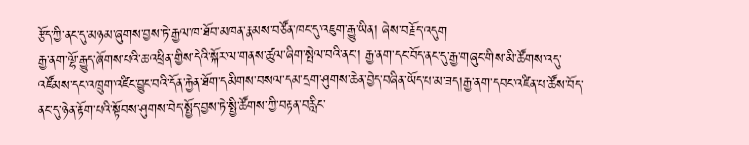རྩོད་ཀྱི་ནང་དུ་མཉམ་ཞུགས་བྱས་ཏེ་རྒྱལ་ཁ་ཐོབ་མཁན་རྣམས་བཙོན་ཁང་དུ་འཇུག་རྒྱུ་ཡིན། ཞེས་བརྗོད་འདུག
རྒྱ་ནག་ལྷོ་རྒྱུད་ཞོགས་པའི་ཆ་འཕྲིན་གྱིས་དེའི་སྐོར་ལ་གནས་ཚུལ་ཞིག་སྤེལ་བའི་ནང་། རྒྱ་ནག་དང་བོད་ནང་དུ་རྒྱ་གཞུང་གིས་མི་ཚོགས་འདུ་འཛོམས་དང་འཁྲུག་འཛིང་བྱུང་བའི་དོན་རྐྱེན་ཐོག་དམིགས་བསལ་དམ་དྲག་ཤུགས་ཆེན་བྱེད་བཞིན་ཡོད་པ་མ་ཟད།རྒྱ་ནག་དབང་འཛིན་པ་ཚོས་བོད་ནང་དུ་ཉེན་རྟོག་པའི་སྟོབས་ཤུགས་བེད་སྤྱོད་བྱས་ཏེ་སྤྱི་ཚོགས་ཀྱི་བརྟན་བརླིང་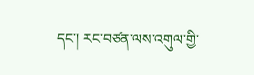དང་། རང་བཙན་ལས་འགུལ་གྱི་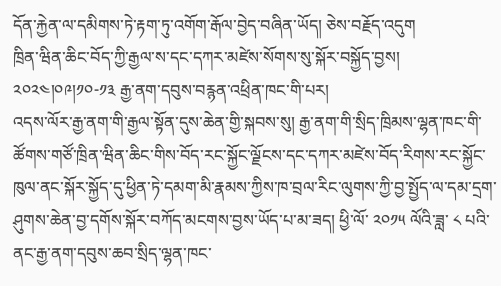དོན་རྐྱེན་ལ་དམིགས་ཏེ་རྟག་ཏུ་འགོག་རྒོལ་བྱེད་བཞིན་ཡོད། ཅེས་བརྗོད་འདུག
ཁྲིན་ཝིན་ཆིང་བོད་ཀྱི་རྒྱལ་ས་དང་དཀར་མཛེས་སོགས་སུ་སྐོར་བསྐྱོད་བྱས། ༢༠༢༤།༠༩།༡༠-༡༣ རྒྱ་ནག་དབུས་བརྙན་འཕྲིན་ཁང་གི་པར།
འདས་ལོར་རྒྱ་ནག་གི་རྒྱལ་སྟོན་དུས་ཆེན་གྱི་སྐབས་སུ། རྒྱ་ནག་གི་སྲིད་ཁྲིམས་ལྷན་ཁང་གི་ཚོགས་གཙོ་ཁྲིན་ཝིན་ཆིང་གིས་བོད་རང་སྐྱོང་ལྗོངས་དང་དཀར་མཛེས་བོད་རིགས་རང་སྐྱོང་ཁུལ་ནང་སྐོར་སྐྱོད་དུ་ཕྱིན་ཏེ་དམག་མི་རྣམས་ཀྱིས་ཁ་བྲལ་རིང་ལུགས་ཀྱི་བྱ་སྤྱོད་ལ་དམ་དྲག་ཤུགས་ཆེན་བྱ་དགོས་སྐོར་བཀོད་མངགས་བྱས་ཡོད་པ་མ་ཟད། ཕྱི་ལོ་ ༢༠༡༥ ལོའི་ཟླ་ ༨ པའི་ནང་རྒྱ་ནག་དབུས་ཆབ་སྲིད་ལྷན་ཁང་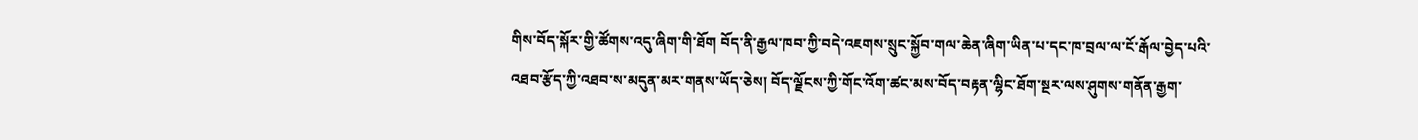གིས་བོད་སྐོར་གྱི་ཚོགས་འདུ་ཞིག་གི་ཐོག བོད་ནི་རྒྱལ་ཁབ་ཀྱི་བདེ་འཇགས་སྲུང་སྐྱོབ་གལ་ཆེན་ཞིག་ཡིན་པ་དང་ཁ་བྲལ་ལ་ངོ་རྒོལ་བྱེད་པའི་འཐབ་རྩོད་ཀྱི་འཐབ་ས་མདུན་མར་གནས་ཡོད་ཅེས། བོད་ལྗོངས་ཀྱི་གོང་འོག་ཚང་མས་བོད་བརྟན་ལྷིང་ཐོག་སྔར་ལས་ཤུགས་གནོན་རྒྱག་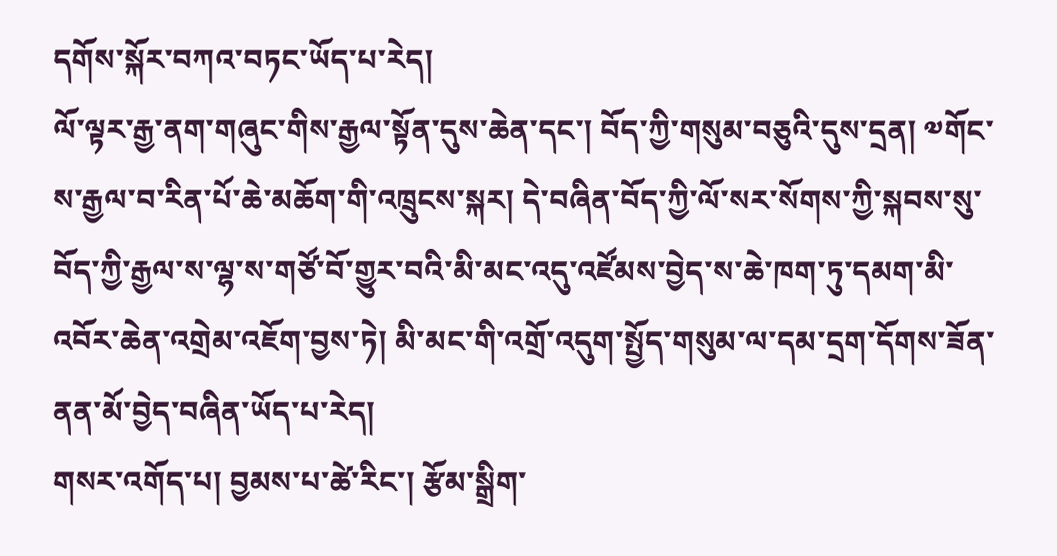དགོས་སྐོར་བཀའ་བཏང་ཡོད་པ་རེད།
ལོ་ལྟར་རྒྱ་ནག་གཞུང་གིས་རྒྱལ་སྟོན་དུས་ཆེན་དང་། བོད་ཀྱི་གསུམ་བཅུའི་དུས་དྲན། ༧གོང་ས་རྒྱལ་བ་རིན་པོ་ཆེ་མཆོག་གི་འཁྲུངས་སྐར། དེ་བཞིན་བོད་ཀྱི་ལོ་སར་སོགས་ཀྱི་སྐབས་སུ་བོད་ཀྱི་རྒྱལ་ས་ལྷ་ས་གཙོ་བོ་གྱུར་བའི་མི་མང་འདུ་འཛོམས་བྱེད་ས་ཆེ་ཁག་ཏུ་དམག་མི་འབོར་ཆེན་འགྲེམ་འཇོག་བྱས་ཏེ། མི་མང་གི་འགྲོ་འདུག་སྤྱོད་གསུམ་ལ་དམ་དྲག་དོགས་ཟོན་ནན་མོ་བྱེད་བཞིན་ཡོད་པ་རེད།
གསར་འགོད་པ། བྱམས་པ་ཚེ་རིང་། རྩོམ་སྒྲིག་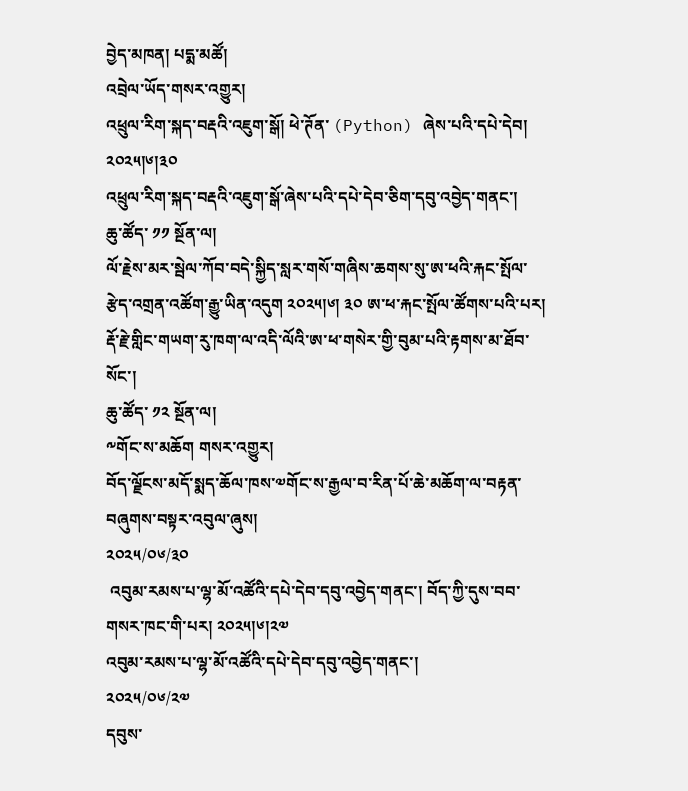བྱེད་མཁན། པདྨ་མཚོ།
འབྲེལ་ཡོད་གསར་འགྱུར།
འཕྲུལ་རིག་སྐད་བརྡའི་འཇུག་སྒོ། ཕེ་ཊོན་ (Python) ཞེས་པའི་དཔེ་དེབ། ༢༠༢༥།༦།༣༠
འཕྲུལ་རིག་སྐད་བརྡའི་འཇུག་སྒོ་ཞེས་པའི་དཔེ་དེབ་ཅིག་དབུ་འབྱེད་གནང་།
ཆུ་ཚོད་ ༡༡ སྔོན་ལ།
ལོ་རྗེས་མར་སྦེལ་ཀོབ་བདེ་སྐྱིད་སླར་གསོ་གཞིས་ཆགས་སུ་ཨ་ཕའི་རྐང་སྤོལ་རྩེད་འགྲན་འཚོག་རྒྱུ་ཡིན་འདུག ༢༠༢༥།༦། ༣༠ ཨ་ཕ་རྐང་སྤོལ་ཚོགས་པའི་པར།
རྡོ་རྗེ་གླིང་གཡག་རུ་ཁག་ལ་འདི་ལོའི་ཨ་ཕ་གསེར་གྱི་བུམ་པའི་རྟགས་མ་ཐོབ་སོང་།
ཆུ་ཚོད་ ༡༢ སྔོན་ལ།
༸གོང་ས་མཆོག གསར་འགྱུར།
བོད་ལྗོངས་མདོ་སྨད་ཆོལ་ཁས་༧གོང་ས་རྒྱལ་བ་རིན་པོ་ཆེ་མཆོག་ལ་བརྟན་བཞུགས་བསྟར་འབུལ་ཞུས།
༢༠༢༥/༠༦/༣༠
 འབུམ་རམས་པ་ལྷ་མོ་འཚོའི་དཔེ་དེབ་དབུ་འབྱེད་གནང་། བོད་ཀྱི་དུས་བབ་གསར་ཁང་གི་པར། ༢༠༢༥།༦།༢༧
འབུམ་རམས་པ་ལྷ་མོ་འཚོའི་དཔེ་དེབ་དབུ་འབྱེད་གནང་།
༢༠༢༥/༠༦/༢༧
དབུས་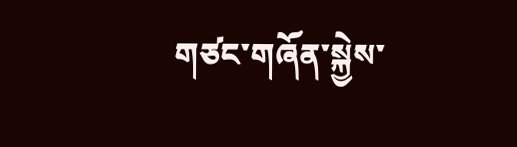གཙང་གཞོན་སྐྱེས་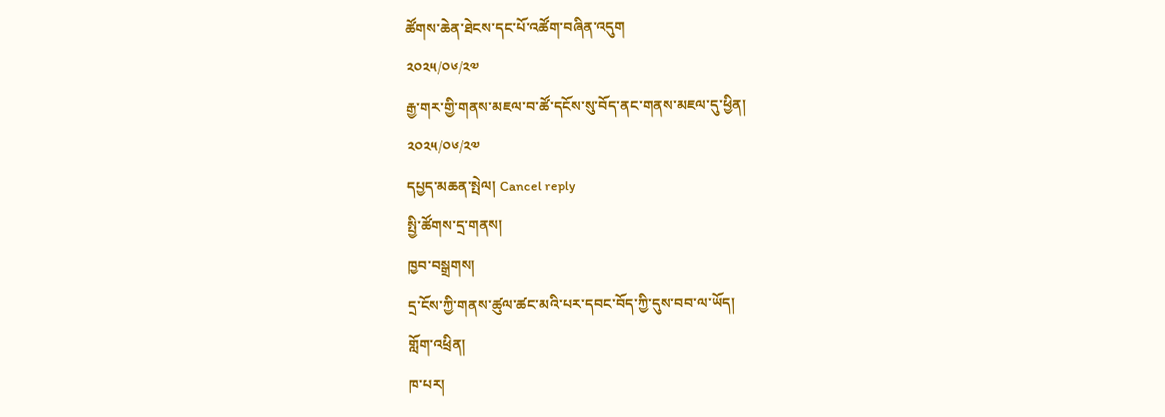ཚོགས་ཆེན་ཐེངས་དང་པོ་འཚོག་བཞིན་འདུག
༢༠༢༥/༠༦/༢༧
རྒྱ་གར་གྱི་གནས་མཇལ་བ་ཚོ་དངོས་སུ་བོད་ནང་གནས་མཇལ་དུ་ཕྱིན།
༢༠༢༥/༠༦/༢༧
དཔྱད་མཆན་སྤེལ། Cancel reply
སྤྱི་ཚོགས་དྲ་གནས།
ཁྱབ་བསྒྲགས།
དྲ་ངོས་ཀྱི་གནས་ཚུལ་ཚང་མའི་པར་དབང་བོད་ཀྱི་དུས་བབ་ལ་ཡོད།
གློག་འཕྲིན།
ཁ་པར།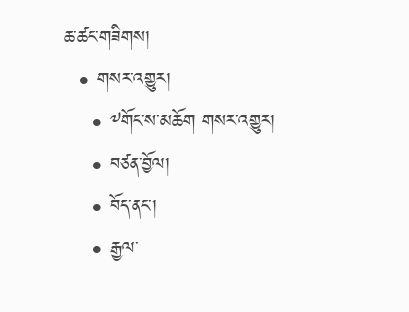ཆ་ཚང་གཟིགས།
  • གསར་འགྱུར།
    • ༸གོང་ས་མཆོག གསར་འགྱུར།
    • བཙན་བྱོལ།
    • བོད་ནང་།
    • རྒྱལ་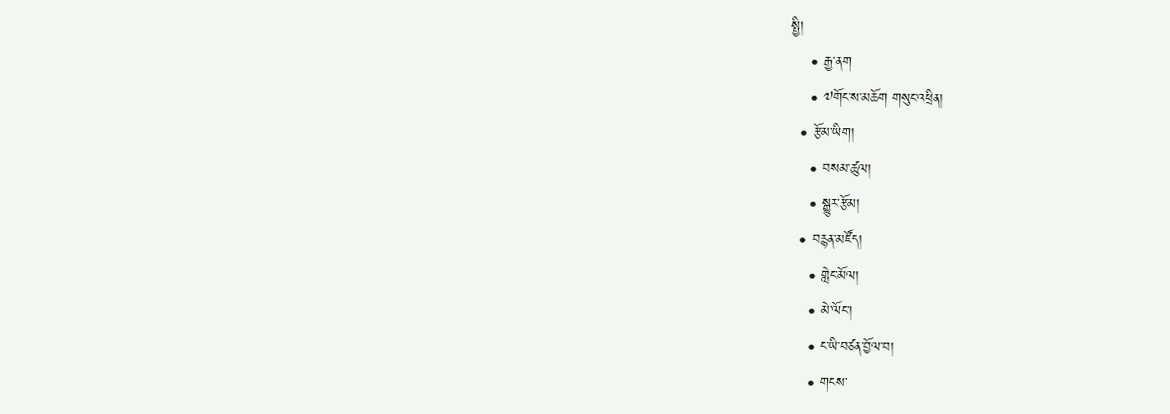སྤྱི།
    • རྒྱ་ནག
    • ༧གོང་ས་མཆོག གསུང་འཕྲིན།
  • རྩོམ་ཡིག།
    • བསམ་ཚུལ།
    • སྒྱུར་རྩོམ།
  • བརྙན་མཛོད།
    • གླེང་མོལ།
    • མེ་ལོང་།
    • ང་ཡི་བཙན་བྱོལ་བ།
    • གངས་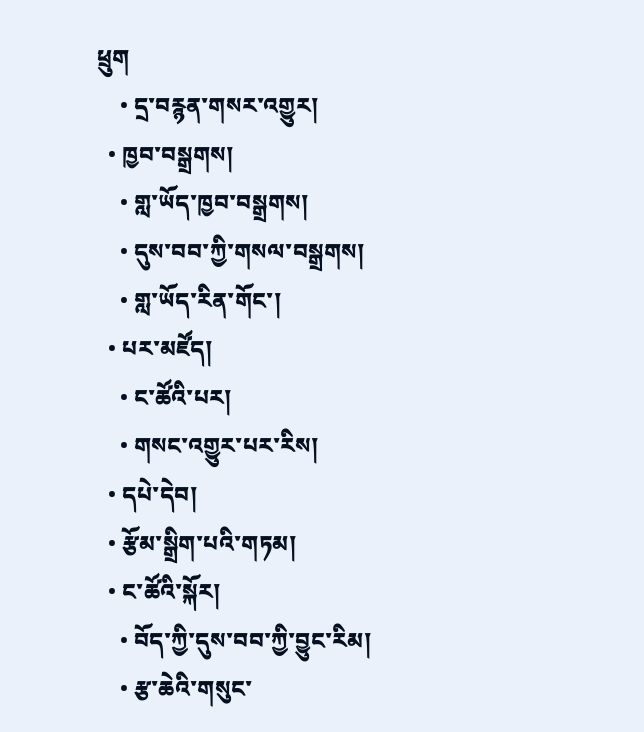ཕྲུག
    • དྲ་བརྙན་གསར་འགྱུར།
  • ཁྱབ་བསྒྲགས།
    • གླ་ཡོད་ཁྱབ་བསྒྲགས།
    • དུས་བབ་ཀྱི་གསལ་བསྒྲགས།
    • གླ་ཡོད་རིན་གོང་།
  • པར་མཛོད།
    • ང་ཚོའི་པར།
    • གསང་འགྱུར་པར་རིས།
  • དཔེ་དེབ།
  • རྩོམ་སྒྲིག་པའི་གཏམ།
  • ང་ཚོའི་སྐོར།
    • བོད་ཀྱི་དུས་བབ་ཀྱི་བྱུང་རིམ།
    • རྩ་ཆེའི་གསུང་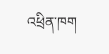འཕྲིན་ཁག